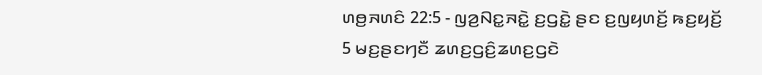ꤛꤥ꤬ꤏꤛꤢꤨ 22:5 - ꤜꤤ꤬ꤡꤢ꤭ꤏꤢꤧ꤭ ꤢ꤬ꤞꤢꤧ꤭ ꤔꤢ ꤢ꤬ꤜꤟꤛꤢꤩ꤬ ꤒꤢ꤬ꤟꤢꤩ꤬
5 ꤗꤢ꤬ꤔꤢꤚꤢꤪ ꤘꤛꤢ꤬ꤞꤢꤨ꤬ꤘꤛꤢ꤬ꤞꤢꤧ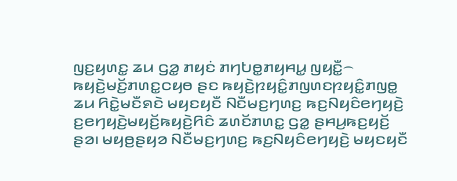ꤜꤢ꤬ꤟꤛꤢ꤭ ꤘꤣ ꤞꤤ꤭ ꤊꤟꤢꤦ ꤊꤚꤝꤥ꤭ꤊꤟꤌꤣ꤭ ꤜꤟꤢꤪ꤭꤮ ꤒꤟꤢꤧ꤬ꤗꤢꤩ꤬ꤊꤛꤢ꤭ꤍꤟꤥ ꤔꤢ ꤒꤟꤢꤧ꤬ꤐꤟꤢꤨ꤭ꤊꤜꤛꤢꤐꤟꤢꤨ꤭ꤊꤜꤥ꤭ ꤘꤣ ꤖꤢꤧ꤭ꤗꤢꤪꤎꤢꤧ ꤗꤟꤢꤟꤢꤪ ꤡꤢꤪꤗꤢ꤬ꤚꤛꤢ꤬ ꤒꤢ꤬ꤡꤟꤢꤨꤕꤚꤟꤢꤧ꤬ ꤢ꤬ꤕꤚꤟꤢꤧ꤬ꤗꤟꤢꤩ꤬ꤒꤟꤢꤧ꤬ꤖꤢꤨ ꤘꤛꤢꤩꤊꤛꤢ꤭ ꤞꤤ꤭ ꤔꤌꤣ꤬ꤒꤢ꤬ꤟꤢꤩ꤬ ꤔꤤ꤯ ꤗꤟꤥ꤬ꤔꤟꤤ ꤡꤢꤪꤗꤢ꤬ꤚꤛꤢ꤬ ꤒꤢ꤬ꤡꤟꤢꤨꤕꤚꤟꤢꤧ꤬ ꤗꤟꤢꤟꤢꤪ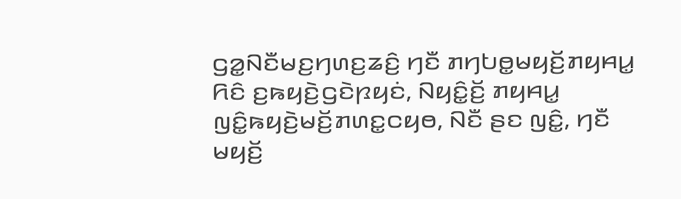ꤞꤤ꤭ꤡꤢꤪꤗꤢ꤬ꤚꤛꤢ꤬ꤘꤢꤨ꤬ ꤚꤢꤪ ꤊꤚꤝꤥ꤭ꤗꤟꤢꤩ꤬ꤊꤟꤌꤣ꤭ ꤖꤢꤨ ꤢ꤬ꤒꤟꤢꤧ꤬ꤞꤢꤧꤐꤟꤢꤦ, ꤡꤟꤢꤨ꤭ꤢꤩ꤬ ꤊꤟꤌꤣ꤭ ꤜꤢꤨ꤭ꤒꤟꤢꤧ꤬ꤗꤢꤩ꤬ꤊꤛꤢ꤭ꤍꤟꤥ, ꤡꤢꤪ ꤔꤢ ꤜꤢꤨ꤭, ꤚꤢꤪ ꤗꤟꤢꤩ꤬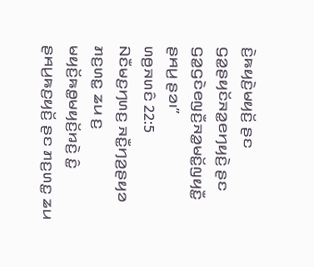ꤢꤧ꤬ꤒꤟꤢꤧ꤬ꤗꤟꤢꤩ꤬ ꤔꤢ ꤞꤤ꤭ꤔꤟꤢꤩꤏꤤ꤭ꤕꤚꤟꤢꤧ꤬ ꤔꤢ ꤞꤤ꤭ꤞꤢꤧꤕꤜꤢꤪ꤬ꤏꤤ꤭ꤗꤢꤩ꤭ꤜꤟꤢꤪ꤭ ꤔꤌꤣ꤬ ꤔꤤ꤯”
ꤛꤥ꤬ꤏꤛꤢꤨ 22:5
ꤡꤢꤪꤗꤢ꤬ꤚꤛꤢ꤬ ꤏꤢꤪ꤭ꤚꤤ꤬ꤔꤟꤤ ꤊꤢ꤬ꤛꤢ꤭ ꤘꤣ ꤢ꤬ ꤗꤟꤢꤩ꤬ꤒꤥ꤭ꤗꤟꤢꤩ꤬ꤙꤢꤧ꤬ ꤢꤨ꤭ ꤔꤌꤣ꤬ꤒꤢ꤬ꤟꤢꤩ꤬ ꤔꤢ ꤊꤢ꤬ꤛꤢ꤭ ꤘꤣ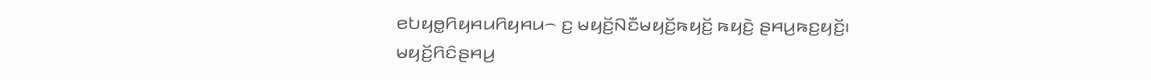ꤕꤝꤟꤥ꤭ꤖꤟꤌꤣꤖꤟꤌꤣ꤮ ꤢ꤬ ꤗꤟꤢꤩ꤬ꤡꤢꤪꤗꤟꤢꤩ꤬ꤒꤟꤢꤩ꤬ ꤒꤟꤢꤧ꤬ ꤔꤌꤣ꤬ꤒꤢ꤬ꤟꤢꤩ꤬꤯
ꤗꤟꤢꤩ꤬ꤖꤢꤨꤔꤌꤣ꤬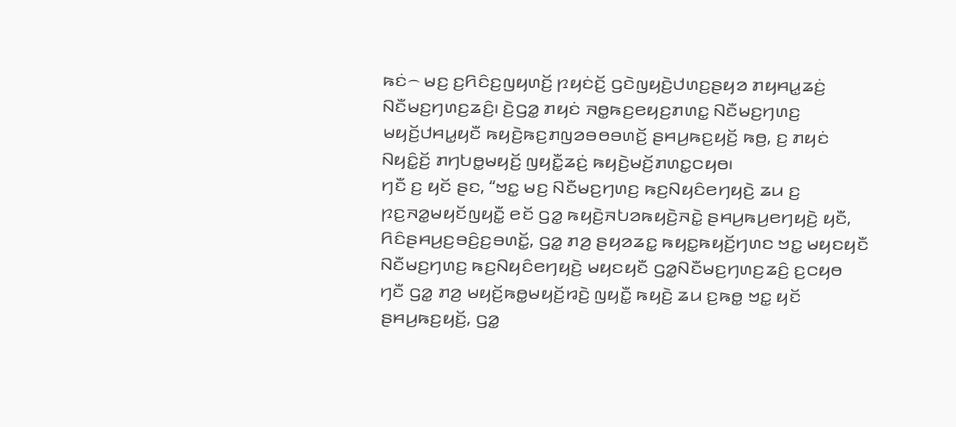ꤒꤢꤦ꤮ ꤗꤢ꤬ ꤢ꤬ꤖꤢꤨꤢ꤬ꤜꤟꤛꤢꤩ꤬ ꤐꤟꤢꤦꤢꤩ꤬ ꤞꤢꤧꤜꤟꤢꤧ꤬ꤓꤛꤢ꤬ꤔꤟꤤ ꤊꤟꤌꤣ꤭ꤘꤢꤦ꤬ ꤡꤢꤪꤗꤢ꤬ꤚꤛꤢ꤬ꤘꤢꤨ꤬꤯ ꤢꤧ꤬ꤞꤤ꤭ ꤊꤟꤢꤦ ꤏꤥ꤭ꤒꤢ꤬ꤕꤟꤢ꤬ꤊꤛꤢ꤭ ꤡꤢꤪꤗꤢ꤬ꤚꤛꤢ꤬ ꤗꤟꤢꤩ꤬ꤓꤌꤣ꤭ꤟꤢꤪ ꤒꤟꤢꤧ꤬ꤒꤢ꤬ꤊꤜꤤꤋꤥꤋꤛꤢꤩ꤬ ꤔꤌꤣ꤬ꤒꤢ꤬ꤟꤢꤩ꤬ ꤒꤥ꤬, ꤢ꤬ ꤊꤟꤢꤦ ꤡꤟꤢꤨ꤭ꤢꤩ꤬ ꤊꤚꤝꤥ꤭ꤗꤟꤢꤩ꤬ ꤜꤟꤢꤪ꤭ꤘꤢꤦ꤬ ꤒꤟꤢꤧ꤬ꤗꤢꤩ꤬ꤊꤛꤢ꤭ꤍꤟꤥ꤯
ꤚꤢꤪ ꤢ꤬ ꤟꤢꤩ ꤔꤢ, “ꤠꤢ꤭ ꤗꤢ꤬ ꤡꤢꤪꤗꤢ꤬ꤚꤛꤢ꤬ ꤒꤢ꤬ꤡꤟꤢꤨꤕꤚꤟꤢꤧ꤬ ꤘꤣ ꤢ꤬ ꤐꤢ꤬ꤏꤤ꤭ꤗꤟꤢꤩꤜꤟꤢꤪ꤭ ꤕꤢꤩ ꤞꤤ꤭ ꤒꤟꤢꤧ꤬ꤏꤝꤤꤒꤟꤢꤧ꤬ꤏꤢꤧ꤭ ꤔꤌꤣ꤬ꤒꤣ꤬ꤕꤚꤟꤢꤧ꤬ ꤟꤢꤪ, ꤖꤢꤨꤔꤌꤣ꤬ꤢ꤬ꤋꤢꤨ꤬ꤢ꤬ꤋꤛꤢꤩ꤭, ꤞꤤ꤭ ꤊꤤ꤬ ꤔꤟꤤꤘꤢ꤭ ꤒꤟꤢ꤭ꤒꤟꤢꤩ꤬ꤚꤛꤢ ꤠꤢ꤭ ꤗꤟꤢꤟꤢꤪ ꤡꤢꤪꤗꤢ꤬ꤚꤛꤢ꤬ ꤒꤢ꤬ꤡꤟꤢꤨꤕꤚꤟꤢꤧ꤬ ꤗꤟꤢꤟꤢꤪ ꤞꤤ꤭ꤡꤢꤪꤗꤢ꤬ꤚꤛꤢ꤬ꤘꤢꤨ꤬ ꤢ꤬ꤍꤟꤥ ꤚꤢꤪ ꤞꤤ꤭ ꤊꤤ꤬ ꤗꤟꤢꤩ꤬ꤒꤥ꤭ꤗꤟꤢꤩ꤬ꤙꤢꤧ꤬ ꤜꤟꤢꤪ꤭ ꤒꤟꤢꤧ꤬ ꤘꤣ ꤢ꤬ꤒꤥ꤭ ꤠꤢ꤭ ꤟꤢꤩ ꤔꤌꤣ꤬ꤒꤢ꤬ꤟꤢꤩ꤬, ꤞꤤ꤭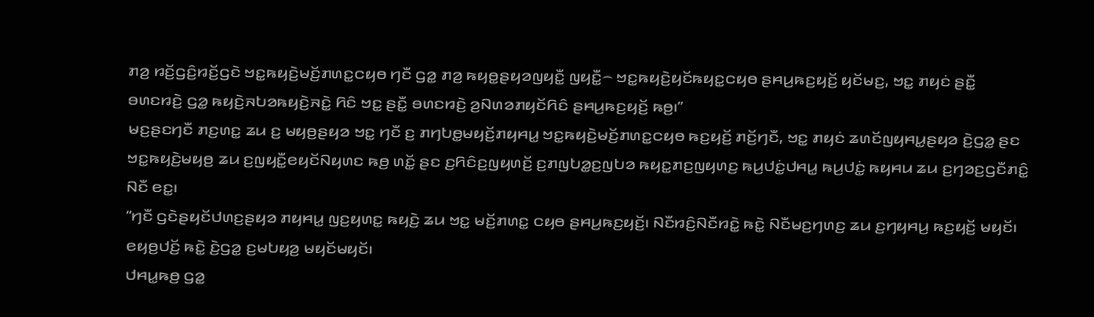ꤊꤤ꤬ ꤙꤢꤩ꤬ꤞꤢꤨ꤬ꤙꤢꤩ꤬ꤞꤢꤧ ꤠꤢ꤭ꤒꤟꤢꤧ꤬ꤗꤢꤩ꤬ꤊꤛꤢ꤭ꤍꤟꤥ ꤚꤢꤪ ꤞꤤ꤭ ꤊꤤ꤬ ꤒꤟꤥ꤭ꤔꤟꤤꤜꤟꤢꤪ꤭ ꤜꤟꤢꤪ꤭꤮ ꤠꤢ꤭ꤒꤟꤢꤧ꤬ꤟꤢꤩꤒꤟꤢ꤭ꤍꤟꤥ ꤔꤌꤣ꤬ꤒꤢ꤬ꤟꤢꤩ꤬ ꤟꤢꤩꤗꤢ꤬, ꤠꤢ꤭ ꤊꤟꤢꤦ ꤔꤢꤪ꤭ ꤋꤛꤢꤙꤢꤧ꤬ ꤞꤤ꤭ ꤒꤟꤢꤧ꤬ꤏꤝꤤꤒꤟꤢꤧ꤬ꤏꤢꤧ꤭ ꤖꤢꤨ ꤠꤢ꤭ ꤔꤢꤪ꤭ ꤋꤛꤢꤙꤢꤧ꤬ ꤤ꤬ꤡꤛꤤꤊꤟꤢꤩꤖꤢꤨ ꤔꤌꤣ꤬ꤒꤢ꤬ꤟꤢꤩ꤬ ꤒꤥ꤬꤯”
ꤗꤢ꤬ꤔꤢꤚꤢꤪ ꤊꤢ꤬ꤛꤢ꤭ ꤘꤣ ꤢ꤬ ꤗꤟꤥ꤬ꤔꤟꤤ ꤠꤢ꤭ ꤚꤢꤪ ꤢ꤬ ꤊꤚꤝꤥ꤭ꤗꤟꤢꤩ꤬ꤊꤟꤌꤣ꤭ ꤠꤢ꤭ꤒꤟꤢꤧ꤬ꤗꤢꤩ꤬ꤊꤛꤢ꤭ꤍꤟꤥ ꤒꤢ꤬ꤟꤢꤩ꤬ ꤊꤢꤩ꤬ꤚꤢꤪ, ꤠꤢ꤭ ꤊꤟꤢꤦ ꤘꤛꤢꤩꤜꤟꤌꤣ꤭ꤔꤟꤤ ꤢꤧ꤬ꤞꤤ꤭ ꤔꤢ ꤠꤢ꤭ꤒꤟꤢꤧ꤬ꤗꤟꤥ꤬ ꤘꤣ ꤢ꤬ꤜꤟꤢꤪ꤭ꤕꤟꤢꤩꤡꤟꤛꤢ ꤒꤥ꤬ ꤛꤢꤩ꤭ ꤔꤢ ꤢ꤬ꤖꤢꤨꤢ꤬ꤜꤟꤛꤢꤩ꤬ ꤢ꤬ꤊꤜꤝꤤ꤭ꤢ꤬ꤜꤝꤤ ꤒꤟꤢ꤭ꤊꤢ꤬ꤜꤟꤛꤢ꤬ ꤒꤣ꤬ꤓꤢꤦ꤭ꤓꤌꤣ꤭ ꤒꤣ꤬ꤓꤢꤦ꤭ ꤒꤟꤌꤣ ꤘꤣ ꤢ꤬ꤚꤤꤢ꤬ꤞꤢꤪꤊꤢꤨ꤭ ꤡꤢꤪ ꤕꤢ꤭꤯
“ꤚꤢꤪ ꤞꤢꤧꤔꤟꤢꤩꤓꤛꤢ꤬ꤔꤟꤤ ꤊꤟꤌꤣ꤭ ꤜꤢ꤬ꤟꤛꤢ꤭ ꤒꤟꤢꤧ꤬ ꤘꤣ ꤠꤢ꤭ ꤗꤢꤩ꤬ꤊꤛꤢ꤭ ꤍꤟꤥ ꤔꤌꤣ꤬ꤒꤢ꤬ꤟꤢꤩ꤬꤯ ꤡꤢꤪꤙꤢꤨ꤬ꤡꤢꤪꤙꤢꤧ꤭ ꤒꤢꤧ꤭ ꤡꤢꤪꤗꤢ꤬ꤚꤛꤢ꤬ ꤘꤣ ꤢ꤬ꤚꤟꤌꤣ꤬ ꤒꤢ꤬ꤟꤢꤩ꤬ ꤗꤟꤢꤩ꤯ ꤕꤟꤥ꤬ꤓꤢꤩ꤬ ꤒꤢꤧ꤭ ꤢꤧ꤬ꤞꤤ꤭ ꤢ꤬ꤗꤝꤟꤤ꤬ ꤗꤟꤢꤩꤗꤟꤢꤩ꤯
ꤓꤌꤣ꤭ꤒꤥ꤬ ꤞꤤ꤭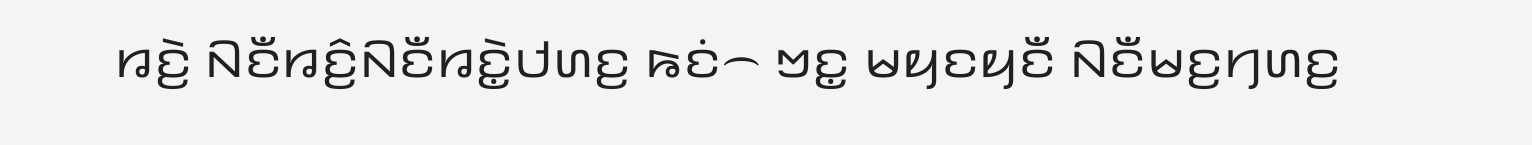ꤙꤢꤧ꤬ ꤡꤢꤪꤙꤢꤨ꤬ꤡꤢꤪꤙꤢꤧ꤭ꤓꤛꤢ꤬ ꤒꤢꤦ꤮ ꤠꤢ꤭ ꤗꤟꤢꤟꤢꤪ ꤡꤢꤪꤗꤢ꤬ꤚꤛꤢ꤬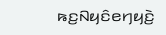ꤒꤢ꤬ꤡꤟꤢꤨꤕꤚꤟꤢꤧ꤬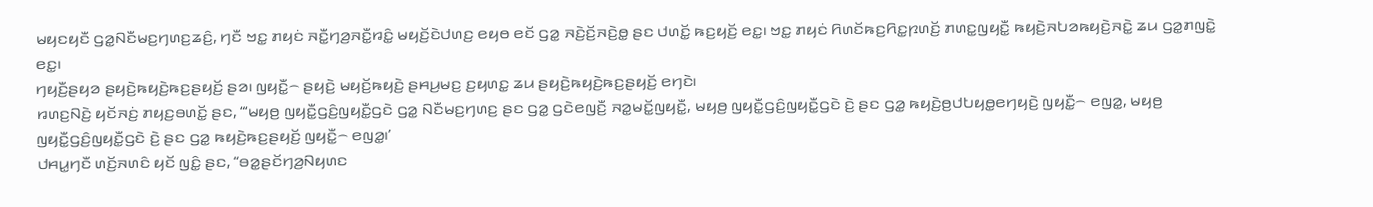ꤗꤟꤢꤟꤢꤪ ꤞꤤ꤭ꤡꤢꤪꤗꤢ꤬ꤚꤛꤢ꤬ꤘꤢꤨ꤬, ꤚꤢꤪ ꤠꤢ꤭ ꤊꤟꤢꤦ ꤏꤢꤪ꤭ꤚꤤ꤬ꤏꤢꤪ꤭ꤙꤢꤨ꤭ ꤗꤟꤢꤩ꤬ꤢꤧꤓꤛꤢ꤬ ꤕꤟꤥ ꤕꤢꤩ ꤞꤤ꤭ ꤏꤢꤧ꤬ꤢꤩ꤬ꤏꤢꤧ꤬ꤥ꤭ ꤔꤢ ꤓꤛꤢꤩ꤭ ꤒꤢ꤬ꤟꤢꤩ꤬ ꤕꤢ꤭꤯ ꤠꤢ꤭ ꤊꤟꤢꤦ ꤖꤛꤢꤩꤒꤢ꤬ꤖꤢ꤭ꤐꤛꤢꤩ꤬ ꤊꤛꤢ꤭ꤜꤟꤢꤪ꤭ ꤒꤟꤢꤧ꤬ꤏꤝꤤꤒꤟꤢꤧ꤬ꤏꤢꤧ꤭ ꤘꤣ ꤞꤤ꤭ꤊꤜꤢꤧ꤭ ꤕꤢ꤭꤯
ꤚꤟꤢꤪ꤬ꤔꤟꤤ ꤔꤟꤢꤧ꤬ꤒꤟꤢꤧ꤬ꤒꤢ꤬ꤔꤟꤢꤩ꤬ ꤔꤤ꤯ ꤜꤟꤢꤪ꤭꤮ ꤔꤟꤢꤧ꤬ ꤗꤟꤢꤩ꤬ꤒꤟꤢꤧ꤬ ꤔꤌꤣ꤬ꤗꤢ꤬ ꤢ꤬ꤟꤛꤢ꤭ ꤘꤣ ꤔꤟꤢꤧ꤬ꤒꤟꤢꤧ꤬ꤒꤢ꤬ꤔꤟꤢꤩ꤬ ꤕꤚꤢꤧ꤯
ꤙꤛꤢ꤬ꤡꤢꤧ꤬ ꤟꤢꤩꤏꤢꤦ꤬ ꤊꤟꤢ꤬ꤋꤛꤢꤩ꤭ ꤔꤢ, “‘ꤗꤟꤥ꤬ ꤜꤟꤢꤪ꤭ꤞꤢꤨ꤬ꤜꤟꤢꤪ꤭ꤞꤢꤧ ꤞꤤ꤭ ꤡꤢꤪꤗꤢ꤬ꤚꤛꤢ꤬ ꤔꤢ ꤞꤤ꤭ ꤞꤢꤧꤕꤜꤢꤪ꤬ ꤏꤤ꤭ꤗꤢꤩ꤭ꤜꤟꤢꤪ꤭, ꤗꤟꤥ꤬ ꤜꤟꤢꤪ꤭ꤞꤢꤨ꤬ꤜꤟꤢꤪ꤭ꤞꤢꤧ ꤢꤧ꤬ ꤔꤢ ꤞꤤ꤭ ꤒꤟꤢꤧ꤬ꤥ꤬ꤓꤝꤟꤥ꤭ꤕꤚꤟꤢꤧ꤬ ꤜꤟꤢꤪ꤭꤮ ꤕꤜꤤ꤭, ꤗꤟꤥ꤬ ꤜꤟꤢꤪ꤭ꤞꤢꤨ꤬ꤜꤟꤢꤪ꤭ꤞꤢꤧ ꤢꤧ꤬ ꤔꤢ ꤞꤤ꤭ ꤒꤟꤢꤧ꤬ꤒꤢ꤬ꤔꤟꤢꤩ꤬ ꤜꤟꤢꤪ꤭꤮ ꤕꤜꤤ꤭꤯’
ꤓꤌꤣ꤭ꤚꤢꤪ ꤛꤢꤩ꤬ꤏꤛꤢꤨ ꤟꤢꤩ ꤜꤢꤨ꤭ ꤔꤢ, “ꤋꤤ꤭ꤔꤢꤩꤚꤤ꤬ꤡꤟꤛꤢ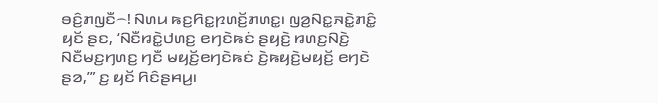ꤋꤢꤨ꤬ꤊꤜꤢꤪ꤮! ꤡꤛꤣ ꤒꤢ꤬ꤖꤢ꤭ꤐꤛꤢꤩ꤬ꤊꤛꤢ꤭꤯ ꤜꤤ꤬ꤡꤢ꤭ꤏꤢꤧ꤭ꤊꤢꤨ꤭ ꤟꤢꤩ ꤔꤢ, ‘ꤡꤢꤪꤙꤢꤧ꤭ꤓꤛꤢ꤬ ꤕꤚꤢꤧꤒꤢꤦ ꤔꤟꤢꤧ꤬ ꤙꤛꤢ꤬ꤡꤢꤧ꤬ ꤡꤢꤪꤗꤢ꤬ꤚꤛꤢ꤬ ꤚꤢꤪ ꤗꤟꤢꤩ꤬ꤕꤚꤢꤧꤒꤢꤦ ꤢꤧ꤬ꤒꤟꤢꤧ꤬ꤗꤟꤢꤩ꤬ ꤕꤚꤢꤧ ꤔꤤ,’” ꤢ꤬ ꤟꤢꤩ ꤖꤢꤨꤔꤌꤣ꤬꤯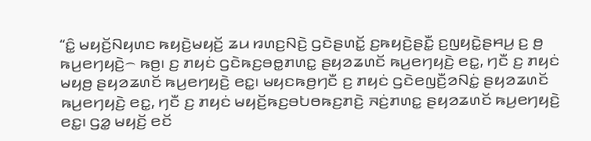“ꤢꤨ꤭ ꤗꤟꤢꤩ꤬ꤡꤟꤛꤢ ꤒꤟꤢꤧ꤬ꤗꤟꤢꤩ꤬ ꤘꤣ ꤙꤛꤢ꤬ꤡꤢꤧ꤬ ꤞꤢꤧꤔꤛꤢꤩ꤭ ꤢ꤬ꤒꤟꤢꤧ꤬ꤔꤢꤪ꤭ ꤢ꤬ꤜꤟꤢꤧ꤭ꤔꤌꤣ꤬ ꤢ꤬ ꤥ꤬ ꤒꤣ꤬ꤕꤚꤟꤢꤧ꤬꤮ ꤒꤥ꤬꤯ ꤢ꤬ ꤊꤟꤢꤦ ꤞꤢꤧꤒꤢ꤬ꤋꤥ꤭ꤊꤛꤢ꤭ ꤔꤟꤤꤘꤛꤢꤩ ꤒꤣ꤬ꤕꤚꤟꤢꤧ꤬ ꤕꤢ꤭, ꤚꤢꤪ ꤢ꤬ ꤊꤟꤢꤦ ꤗꤟꤥ꤬ ꤔꤟꤤꤘꤛꤢꤩ ꤒꤣ꤬ꤕꤚꤟꤢꤧ꤬ ꤕꤢ꤭꤯ ꤗꤟꤢꤒꤥ꤬ꤚꤢꤪ ꤢ꤬ ꤊꤟꤢꤦ ꤞꤢꤧꤕꤜꤢꤪ꤬ꤤꤡꤢꤦ꤭ ꤔꤟꤤꤘꤛꤢꤩ ꤒꤣ꤬ꤕꤚꤟꤢꤧ꤬ ꤕꤢ꤭, ꤚꤢꤪ ꤢ꤬ ꤊꤟꤢꤦ ꤗꤟꤢꤩ꤬ꤒꤢ꤬ꤋꤝꤥꤒꤢ꤬ꤊꤢꤧ꤬ ꤏꤢꤦ꤬ꤊꤛꤢ꤭ ꤔꤟꤤꤘꤛꤢꤩ ꤒꤣ꤬ꤕꤚꤟꤢꤧ꤬ ꤕꤢ꤭꤯ ꤞꤤ꤭ ꤗꤟꤢꤩ꤬ ꤕꤢꤩ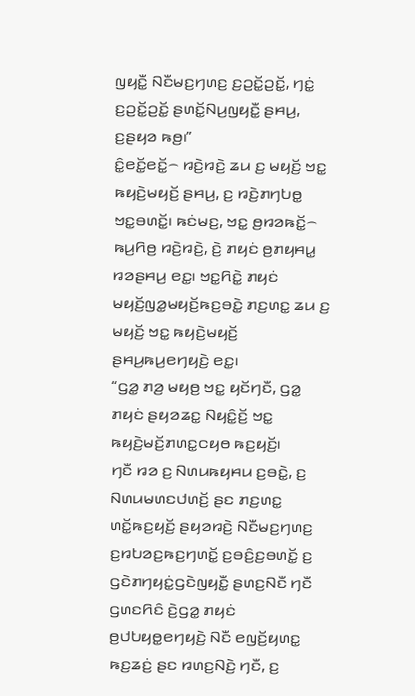ꤜꤟꤢꤪ꤭ ꤡꤢꤪꤗꤢ꤬ꤚꤛꤢ꤬ ꤢ꤬ꤑꤢꤩ꤭ꤑꤢꤩ꤭, ꤚꤢꤦ꤭ ꤢ꤬ꤑꤢꤩ꤭ꤑꤢꤩ꤭ ꤔꤛꤢꤩ꤭ꤡꤣ꤬ꤜꤟꤢꤪ꤭ ꤔꤌꤣ꤬, ꤢ꤬ꤔꤟꤤ ꤒꤥ꤬꤯”
ꤢꤨ꤭ꤕꤢꤩ꤭ꤕꤢꤩ꤭꤮ ꤙꤢꤧ꤬ꤙꤢꤧ꤬ ꤘꤣ ꤢ꤬ ꤗꤟꤢꤩ꤬ ꤠꤢ꤭ ꤒꤟꤢꤧ꤬ꤗꤟꤢꤩ꤬ ꤔꤌꤣ꤬, ꤢ꤬ ꤙꤢꤧ꤬ꤊꤚꤝꤥ꤭ ꤠꤢ꤭ꤋꤛꤢꤩ꤭꤯ ꤒꤢꤦꤗꤢ꤬, ꤠꤢ꤭ ꤥ꤬ꤙꤤꤒꤢꤩ꤭꤮ ꤒꤣ꤬ꤖꤥ꤬ ꤙꤢꤧ꤬ꤙꤢꤧ꤬, ꤢꤧ꤬ ꤊꤟꤢꤦ ꤥ꤬ꤊꤟꤌꤣ꤭ ꤙꤤꤔꤌꤣ꤬ ꤕꤢ꤭꤯ ꤠꤢ꤭ꤖꤢꤧ꤭ ꤊꤟꤢꤦ ꤗꤟꤢꤩ꤬ꤜꤤ꤭ꤗꤟꤢꤩ꤬ꤒꤢ꤬ꤋꤢꤧ꤭ ꤊꤢ꤬ꤛꤢ꤭ ꤘꤣ ꤢ꤬ ꤗꤟꤢꤩ꤬ ꤠꤢ꤭ ꤒꤟꤢꤧ꤬ꤗꤟꤢꤩ꤬ ꤔꤌꤣ꤬ꤒꤣ꤬ꤕꤚꤟꤢꤧ꤬ ꤕꤢ꤭꤯
“ꤞꤤ꤭ ꤊꤤ꤬ ꤗꤟꤥ꤬ ꤠꤢ꤭ ꤟꤢꤩꤚꤢꤪ, ꤞꤤ꤭ ꤊꤟꤢꤦ ꤔꤟꤤꤘꤢ꤭ ꤡꤟꤢꤨ꤭ꤢꤩ꤬ ꤠꤢ꤭ ꤒꤟꤢꤧ꤬ꤗꤢꤩ꤬ꤊꤛꤢ꤭ꤍꤟꤥ ꤒꤢ꤬ꤟꤢꤩ꤬꤯
ꤚꤢꤪ ꤙꤤ ꤢ꤬ ꤡꤛꤣꤒꤟꤌꤣ ꤢ꤬ꤋꤢꤧ꤭, ꤢ꤬ ꤡꤛꤣꤗꤛꤢꤓꤛꤢꤩ꤬ ꤔꤢ ꤊꤢ꤬ꤛꤢ꤭ ꤛꤢꤩ꤭ꤒꤢ꤬ꤟꤢꤩ꤬ ꤔꤟꤤꤙꤢꤧ꤬ ꤡꤢꤪꤗꤢ꤬ꤚꤛꤢ꤬ ꤢ꤬ꤙꤝꤤꤢ꤬ꤒꤢ꤬ꤚꤛꤢꤩ꤭ ꤢ꤬ꤋꤢꤨ꤬ꤢ꤬ꤋꤛꤢꤩ꤭ ꤢ꤬ ꤞꤢꤧꤊꤚꤟꤢꤦ꤭ꤞꤢꤧꤜꤟꤢꤪ꤭ ꤔꤛꤢ꤬ꤡꤢꤪ ꤚꤢꤪ ꤞꤛꤢꤖꤢꤨ ꤢꤧ꤬ꤞꤤ꤭ ꤊꤟꤢꤦ ꤥ꤬ꤓꤝꤟꤥ꤭ꤕꤚꤟꤢꤧ꤬ ꤡꤢꤪ ꤕꤜꤢꤩ꤬ꤟꤛꤢ꤭ ꤒꤢ꤬ꤘꤢꤦ꤬ ꤔꤢ ꤙꤛꤢ꤬ꤡꤢꤧ꤬ ꤚꤢꤪ, ꤢ꤬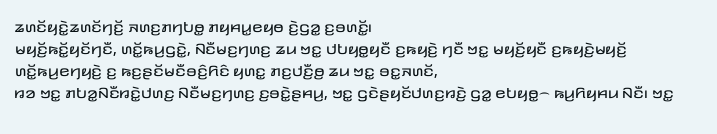ꤘꤛꤢꤩꤟꤢꤧ꤭ꤘꤛꤢꤩꤚꤢꤩ꤬ ꤏꤛꤢ꤬ꤊꤚꤝꤥ꤭ ꤊꤟꤌꤣ꤭ꤕꤟꤥ ꤢꤧ꤬ꤞꤤ꤭ ꤢ꤬ꤋꤛꤢꤩ꤭꤯
ꤗꤟꤢꤩ꤬ꤒꤢꤩ꤭ꤟꤢꤩꤚꤢꤪ, ꤛꤢꤩ꤭ꤒꤣ꤬ꤞꤢꤧ꤭, ꤡꤢꤪꤗꤢ꤬ꤚꤛꤢ꤬ ꤘꤣ ꤠꤢ꤭ ꤓꤝꤟꤥ꤭ꤟꤢꤪ ꤢ꤬ꤒꤟꤢꤧ꤬ ꤚꤢꤪ ꤠꤢ꤭ ꤗꤟꤢꤩ꤬ꤟꤢꤪ ꤢ꤬ꤒꤟꤢꤧ꤬ꤗꤟꤢꤩ꤬ ꤛꤢꤩ꤭ꤒꤣ꤬ꤕꤚꤟꤢꤧ꤬ ꤢ꤬ ꤒꤢ꤬ꤔꤢꤩꤗꤢꤪꤋꤢꤨ꤬ꤖꤢꤨ ꤟꤛꤢ꤭ ꤊꤢ꤬ꤓꤢꤪ꤬ꤥ꤬ ꤘꤣ ꤠꤢ꤭ ꤋꤢ꤭ꤏꤛꤢꤩ,
ꤙꤤ ꤠꤢ꤭ ꤊꤝꤤ꤭ꤡꤢꤪꤙꤢꤧ꤭ꤓꤛꤢ꤬ ꤡꤢꤪꤗꤢ꤬ꤚꤛꤢ꤬ ꤢ꤬ꤋꤢꤧ꤭ꤔꤌꤣ꤬, ꤠꤢ꤭ ꤞꤢꤧꤔꤟꤢꤩꤓꤛꤢ꤬ꤙꤢꤧ꤬ ꤞꤤ꤭ ꤕꤝꤟꤥ꤭꤮ ꤒꤣ꤬ꤖꤟꤌꤣ ꤡꤢꤪ꤯ ꤠꤢ꤭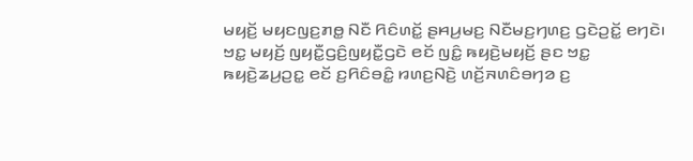ꤗꤟꤢꤩ꤬ ꤗꤟꤢꤜꤢ꤬ꤊꤥ꤭ ꤡꤢꤪ ꤖꤢꤨꤛꤢꤩ꤭ ꤔꤌꤣ꤬ꤗꤢ꤬ ꤡꤢꤪꤗꤢ꤬ꤚꤛꤢ꤬ ꤞꤢꤧꤑꤢꤩ꤭ ꤕꤚꤢꤧ꤯ ꤠꤢ꤭ ꤗꤟꤢꤩ꤬ ꤜꤟꤢꤪ꤭ꤞꤢꤨ꤬ꤜꤟꤢꤪ꤭ꤞꤢꤧ ꤕꤢꤩ ꤜꤢꤨ꤭ ꤒꤟꤢꤧ꤬ꤗꤟꤢꤩ꤬ ꤔꤢ ꤠꤢ꤭ ꤒꤟꤢꤧ꤬ꤘꤣ꤬ꤑꤢ꤭ ꤕꤢꤩ ꤢ꤬ꤖꤢꤨꤋꤢꤨ꤭ ꤙꤛꤢ꤬ꤡꤢꤧ꤬ ꤛꤢꤩ꤬ꤏꤛꤢꤨꤋꤚꤤ ꤢ꤬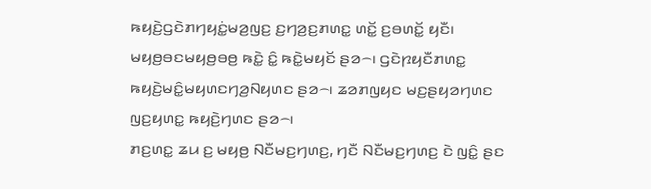ꤒꤟꤢꤧ꤬ꤞꤢꤧꤊꤚꤟꤢꤦ꤭ꤗꤤ꤬ꤜꤢ꤬ ꤢ꤬ꤚꤤ꤬ꤢ꤬ꤊꤛꤢ꤭ ꤛꤢꤩ꤭ ꤢ꤬ꤋꤛꤢꤩ꤭ ꤟꤢꤪ꤯
ꤗꤟꤥ꤬ꤋꤢꤗꤟꤥ꤬ꤋꤥ꤬ ꤒꤢꤧ꤭ ꤢꤨ꤭ ꤒꤢꤧ꤭ꤗꤟꤢꤩ ꤔꤤ꤮꤯ ꤞꤢꤧꤐꤟꤢꤪꤊꤛꤢ꤭ ꤒꤟꤢꤧ꤬ꤗꤢꤨ꤭ꤗꤟꤛꤢꤚꤤ꤬ꤡꤟꤛꤢ ꤔꤤ꤮꤯ ꤘꤤꤊꤜꤟꤢ ꤗꤢ꤬ꤔꤟꤤꤚꤛꤢ ꤜꤢ꤬ꤟꤛꤢ꤭ ꤒꤟꤢꤧ꤬ꤚꤛꤢ ꤔꤤ꤮꤯
ꤊꤢ꤬ꤛꤢ꤭ ꤘꤣ ꤢ꤬ ꤗꤟꤥ꤬ ꤡꤢꤪꤗꤢ꤬ꤚꤛꤢ꤬, ꤚꤢꤪ ꤡꤢꤪꤗꤢ꤬ꤚꤛꤢ꤬ ꤢꤧ ꤜꤢꤨ꤭ ꤔꤢ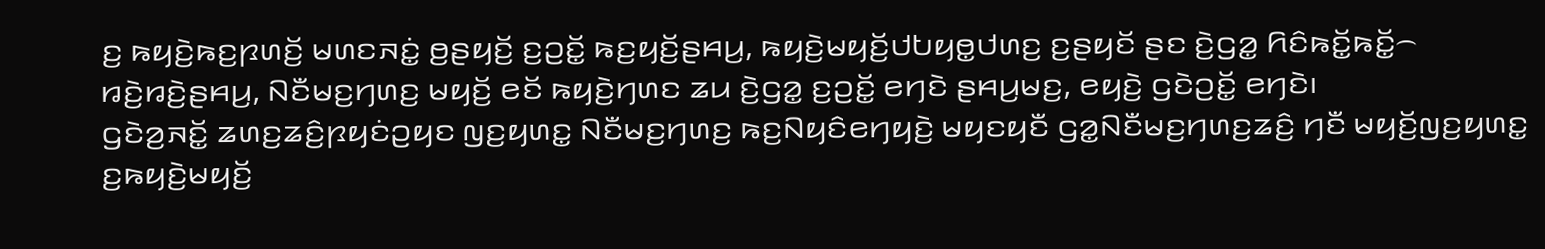ꤢ꤬ ꤒꤟꤢꤧ꤬ꤒꤢ꤬ꤐꤛꤢꤩ꤬ ꤗꤛꤢꤏꤢꤦ꤭ ꤥ꤬ꤔꤟꤢꤩ꤬ ꤢ꤬ꤑꤢꤩ꤭ ꤒꤢ꤬ꤟꤢꤩ꤬ꤔꤌꤣ꤬, ꤒꤟꤢꤧ꤬ꤗꤟꤢꤩ꤬ꤓꤝꤟꤥ꤭ꤓꤛꤢ꤬ ꤢ꤬ꤔꤟꤢꤩ ꤔꤢ ꤢꤧ꤬ꤞꤤ꤭ ꤖꤢꤨꤒꤢꤩ꤭ꤒꤢꤩ꤭꤮ ꤙꤢꤧ꤬ꤙꤢꤧ꤬ꤔꤌꤣ꤬, ꤡꤢꤪꤗꤢ꤬ꤚꤛꤢ꤬ ꤗꤟꤢꤩ꤬ ꤕꤢꤩ ꤒꤟꤢꤧ꤬ꤚꤛꤢ ꤘꤣ ꤢꤧ꤬ꤞꤤ꤭ ꤢ꤬ꤑꤢꤩ꤭ ꤕꤚꤢꤧ ꤔꤌꤣ꤬ꤗꤢ꤬, ꤕꤟꤢꤧ꤬ ꤞꤢꤧꤑꤢꤩ꤭ ꤕꤚꤢꤧ꤯
ꤞꤢꤧꤤ꤬ꤏꤢꤩ꤭ ꤘꤛꤢ꤬ꤘꤢꤨ꤬ꤐꤟꤢꤦꤑꤟꤢ ꤜꤢ꤬ꤟꤛꤢ꤭ ꤡꤢꤪꤗꤢ꤬ꤚꤛꤢ꤬ ꤒꤢ꤬ꤡꤟꤢꤨꤕꤚꤟꤢꤧ꤬ ꤗꤟꤢꤟꤢꤪ ꤞꤤ꤭ꤡꤢꤪꤗꤢ꤬ꤚꤛꤢ꤬ꤘꤢꤨ꤬ ꤚꤢꤪ ꤗꤟꤢꤩ꤬ꤜꤢ꤬ꤟꤛꤢ꤭ ꤢ꤬ꤒꤟꤢꤧ꤬ꤗꤟꤢꤩ꤬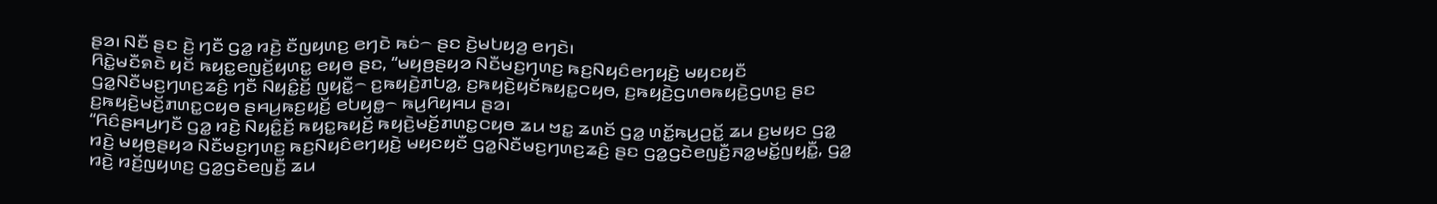ꤔꤤ꤯ ꤡꤢꤪ ꤔꤢ ꤢꤧ꤬ ꤚꤢꤪ ꤞꤤ꤭ ꤙꤢꤧ꤬ ꤢꤪꤜꤟꤛꤢ꤬ ꤕꤚꤢꤧ ꤒꤢꤦ꤮ ꤔꤢ ꤢꤧ꤬ꤗꤝꤟꤤ꤬ ꤕꤚꤢꤧ꤯
ꤖꤢꤧ꤭ꤗꤢꤪꤎꤢꤧ ꤟꤢꤩ ꤒꤟꤢ꤭ꤕꤜꤢꤩ꤬ꤟꤛꤢ꤭ ꤕꤟꤥ ꤔꤢ, “ꤗꤟꤥ꤬ꤔꤟꤤ ꤡꤢꤪꤗꤢ꤬ꤚꤛꤢ꤬ ꤒꤢ꤬ꤡꤟꤢꤨꤕꤚꤟꤢꤧ꤬ ꤗꤟꤢꤟꤢꤪ ꤞꤤ꤭ꤡꤢꤪꤗꤢ꤬ꤚꤛꤢ꤬ꤘꤢꤨ꤬ ꤚꤢꤪ ꤡꤟꤢꤨ꤭ꤢꤩ꤬ ꤜꤟꤢꤪ꤭꤮ ꤢ꤬ꤒꤟꤢꤧ꤬ꤊꤝꤤ꤭, ꤢ꤬ꤒꤟꤢꤧ꤬ꤟꤢꤩꤒꤟꤢ꤭ꤍꤟꤥ, ꤢ꤬ꤒꤟꤢꤧ꤬ꤞꤛꤥꤒꤟꤢꤧ꤬ꤞꤛꤢ꤬ ꤔꤢ ꤢ꤬ꤒꤟꤢꤧ꤬ꤗꤢꤩ꤬ꤊꤛꤢ꤭ꤍꤟꤥ ꤔꤌꤣ꤬ꤒꤢ꤬ꤟꤢꤩ꤬ ꤕꤝꤟꤥ꤭꤮ ꤒꤣ꤬ꤖꤟꤌꤣ ꤔꤤ꤯
“ꤖꤢꤨꤔꤌꤣ꤬ꤚꤢꤪ ꤞꤤ꤭ ꤙꤢꤧ꤬ ꤡꤟꤢꤨ꤭ꤢꤩ꤬ ꤒꤟꤢ꤭ꤒꤟꤢꤩ꤬ ꤒꤟꤢꤧ꤬ꤗꤢꤩ꤬ꤊꤛꤢ꤭ꤍꤟꤥ ꤘꤣ ꤠꤢ꤭ ꤘꤛꤢꤩ ꤞꤤ꤭ ꤛꤢꤩ꤭ꤒꤣ꤬ꤑꤢꤩ꤭ ꤘꤣ ꤢ꤬ꤗꤟꤢ ꤞꤤ꤭ ꤙꤢꤧ꤬ ꤗꤟꤥ꤬ꤔꤟꤤ ꤡꤢꤪꤗꤢ꤬ꤚꤛꤢ꤬ ꤒꤢ꤬ꤡꤟꤢꤨꤕꤚꤟꤢꤧ꤬ ꤗꤟꤢꤟꤢꤪ ꤞꤤ꤭ꤡꤢꤪꤗꤢ꤬ꤚꤛꤢ꤬ꤘꤢꤨ꤬ ꤔꤢ ꤞꤤ꤭ꤞꤢꤧꤕꤜꤢꤪ꤬ꤏꤤ꤭ꤗꤢꤩ꤭ꤜꤟꤢꤪ꤭, ꤞꤤ꤭ ꤙꤢꤧ꤬ ꤙꤢꤩ꤬ꤜꤟꤛꤢ꤬ ꤞꤤ꤭ꤞꤢꤧꤕꤜꤢꤪ꤬ ꤘꤣ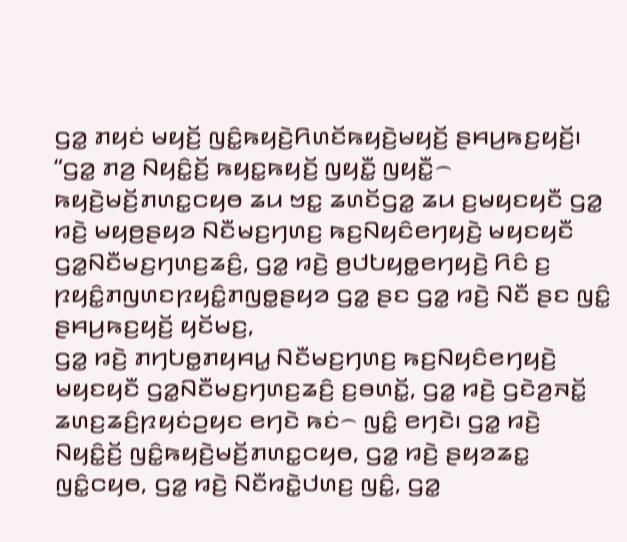ꤞꤤ꤭ ꤊꤟꤢꤦ ꤗꤟꤢꤩ꤬ ꤜꤢꤨ꤭ꤒꤟꤢꤧ꤬ꤖꤛꤢꤩꤒꤟꤢꤧ꤬ꤗꤟꤢꤩ꤬ ꤔꤌꤣ꤬ꤒꤢ꤬ꤟꤢꤩ꤬꤯
“ꤞꤤ꤭ ꤊꤤ꤬ ꤡꤟꤢꤨ꤭ꤢꤩ꤬ ꤒꤟꤢ꤭ꤒꤟꤢꤩ꤬ ꤜꤟꤢꤪ꤭ ꤜꤟꤢꤪ꤭꤮ ꤒꤟꤢꤧ꤬ꤗꤢꤩ꤬ꤊꤛꤢ꤭ꤍꤟꤥ ꤘꤣ ꤠꤢ꤭ ꤘꤛꤢꤩꤞꤤ꤭ ꤘꤣ ꤢ꤬ꤗꤟꤢꤟꤢꤪ ꤞꤤ꤭ ꤙꤢꤧ꤬ ꤗꤟꤥ꤬ꤔꤟꤤ ꤡꤢꤪꤗꤢ꤬ꤚꤛꤢ꤬ ꤒꤢ꤬ꤡꤟꤢꤨꤕꤚꤟꤢꤧ꤬ ꤗꤟꤢꤟꤢꤪ ꤞꤤ꤭ꤡꤢꤪꤗꤢ꤬ꤚꤛꤢ꤬ꤘꤢꤨ꤬, ꤞꤤ꤭ ꤙꤢꤧ꤬ ꤥ꤬ꤓꤝꤟꤥ꤭ꤕꤚꤟꤢꤧ꤬ ꤖꤢꤨ ꤢ꤬ ꤐꤟꤢꤨ꤭ꤊꤜꤛꤢꤐꤟꤢꤨ꤭ꤊꤜꤥ꤭ꤔꤟꤤ ꤞꤤ꤭ ꤔꤢ ꤞꤤ꤭ ꤙꤢꤧ꤬ ꤡꤢꤪ ꤔꤢ ꤜꤢꤨ꤭ ꤔꤌꤣ꤬ꤒꤢ꤬ꤟꤢꤩ꤬ ꤟꤢꤩꤗꤢ꤬,
ꤞꤤ꤭ ꤙꤢꤧ꤬ ꤊꤚꤝꤥ꤭ꤊꤟꤌꤣ꤭ ꤡꤢꤪꤗꤢ꤬ꤚꤛꤢ꤬ ꤒꤢ꤬ꤡꤟꤢꤨꤕꤚꤟꤢꤧ꤬ ꤗꤟꤢꤟꤢꤪ ꤞꤤ꤭ꤡꤢꤪꤗꤢ꤬ꤚꤛꤢ꤬ꤘꤢꤨ꤬ ꤢ꤬ꤋꤛꤢꤩ꤭, ꤞꤤ꤭ ꤙꤢꤧ꤬ ꤞꤢꤧꤤ꤬ꤏꤢꤩ꤭ ꤘꤛꤢ꤬ꤘꤢꤨ꤬ꤐꤟꤢꤦꤑꤟꤢ ꤕꤚꤢꤧ ꤒꤢꤦ꤮ ꤜꤢꤨ꤭ ꤕꤚꤢꤧ꤯ ꤞꤤ꤭ ꤙꤢꤧ꤬ ꤡꤟꤢꤨ꤭ꤢꤩ꤬ ꤜꤢꤨ꤭ꤒꤟꤢꤧ꤬ꤗꤢꤩ꤬ꤊꤛꤢ꤭ꤍꤟꤥ, ꤞꤤ꤭ ꤙꤢꤧ꤬ ꤔꤟꤤꤘꤢ꤭ ꤜꤢꤨ꤭ꤍꤟꤥ, ꤞꤤ꤭ ꤙꤢꤧ꤬ ꤡꤢꤪꤙꤢꤧ꤭ꤓꤛꤢ꤬ ꤜꤢꤨ꤭, ꤞꤤ꤭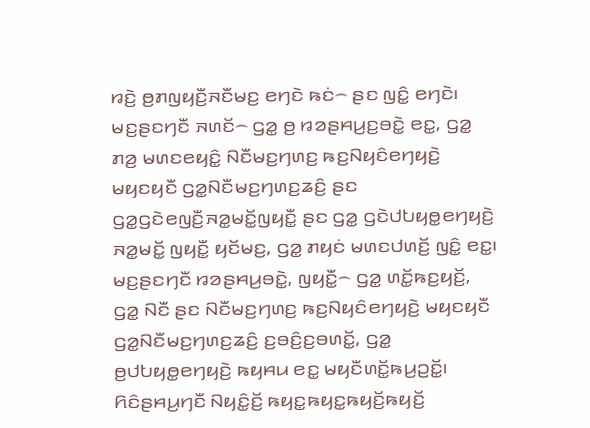ꤙꤢꤧ꤬ ꤥ꤬ꤊꤜꤟꤢꤪ꤬ꤏꤢꤪꤗꤢ꤬ ꤕꤚꤢꤧ ꤒꤢꤦ꤮ ꤔꤢ ꤜꤢꤨ꤭ ꤕꤚꤢꤧ꤯
ꤗꤢ꤬ꤔꤢꤚꤢꤪ ꤏꤛꤢꤩ꤮ ꤞꤤ꤭ ꤥ꤬ ꤙꤤꤔꤌꤣ꤬ꤢ꤬ꤋꤢꤧ꤭ ꤕꤢ꤭, ꤞꤤ꤭ ꤊꤤ꤬ ꤗꤛꤢꤕꤟꤢꤨ꤭ ꤡꤢꤪꤗꤢ꤬ꤚꤛꤢ꤬ ꤒꤢ꤬ꤡꤟꤢꤨꤕꤚꤟꤢꤧ꤬ ꤗꤟꤢꤟꤢꤪ ꤞꤤ꤭ꤡꤢꤪꤗꤢ꤬ꤚꤛꤢ꤬ꤘꤢꤨ꤬ ꤔꤢ ꤞꤤ꤭ꤞꤢꤧꤕꤜꤢꤪ꤬ꤏꤤ꤭ꤗꤢꤩ꤭ꤜꤟꤢꤪ꤭ ꤔꤢ ꤞꤤ꤭ ꤞꤢꤧꤓꤝꤟꤥ꤭ꤕꤚꤟꤢꤧ꤬ ꤏꤤ꤭ꤗꤢꤩ꤭ ꤜꤟꤢꤪ꤭ ꤟꤢꤩꤗꤢ꤬, ꤞꤤ꤭ ꤊꤟꤢꤦ ꤗꤛꤢꤓꤛꤢꤩ꤬ ꤜꤢꤨ꤭ ꤕꤢ꤭꤯
ꤗꤢ꤬ꤔꤢꤚꤢꤪ ꤙꤤꤔꤌꤣ꤬ꤋꤢꤧ꤭, ꤜꤟꤢꤪ꤭꤮ ꤞꤤ꤭ ꤛꤢꤩ꤭ꤒꤢ꤬ꤟꤢꤩ꤬, ꤞꤤ꤭ ꤡꤢꤪ ꤔꤢ ꤡꤢꤪꤗꤢ꤬ꤚꤛꤢ꤬ ꤒꤢ꤬ꤡꤟꤢꤨꤕꤚꤟꤢꤧ꤬ ꤗꤟꤢꤟꤢꤪ ꤞꤤ꤭ꤡꤢꤪꤗꤢ꤬ꤚꤛꤢ꤬ꤘꤢꤨ꤬ ꤢ꤬ꤋꤢꤨ꤬ꤢ꤬ꤋꤛꤢꤩ꤭, ꤞꤤ꤭ ꤥ꤬ꤓꤝꤟꤥ꤭ꤕꤚꤟꤢꤧ꤬ ꤒꤟꤌꤣ ꤕꤢ꤭ ꤗꤟꤢꤪꤛꤢꤩ꤭ꤒꤣ꤬ꤑꤢꤩ꤭꤯
ꤖꤢꤨꤔꤌꤣ꤬ꤚꤢꤪ ꤡꤟꤢꤨ꤭ꤢꤩ꤬ ꤒꤟꤢ꤭ꤒꤟꤢ꤭ꤒꤟꤢꤩ꤬ꤒꤟꤢꤩ꤬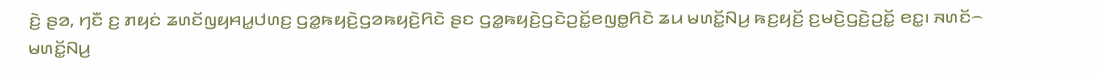ꤢꤧ꤬ ꤔꤤ, ꤚꤢꤪ ꤢ꤬ ꤊꤟꤢꤦ ꤘꤛꤢꤩꤜꤟꤌꤣ꤭ꤓꤛꤢ꤬ ꤞꤤ꤭ꤒꤟꤢꤧ꤬ꤞꤤꤒꤟꤢꤧ꤬ꤖꤢꤧ ꤔꤢ ꤞꤤ꤭ꤒꤟꤢꤧ꤬ꤞꤢꤧꤑꤢꤩ꤭ꤕꤜꤥ꤭ꤖꤢꤧ ꤘꤣ ꤗꤛꤢꤩ꤭ꤡꤣ꤬ ꤒꤢ꤬ꤟꤢꤩ꤬ ꤢ꤬ꤗꤢꤧ꤬ꤞꤢꤧ꤬ꤑꤢꤩ꤭ ꤕꤢ꤭꤯ ꤏꤛꤢꤩ꤮ ꤗꤛꤢꤩ꤭ꤡꤣ꤬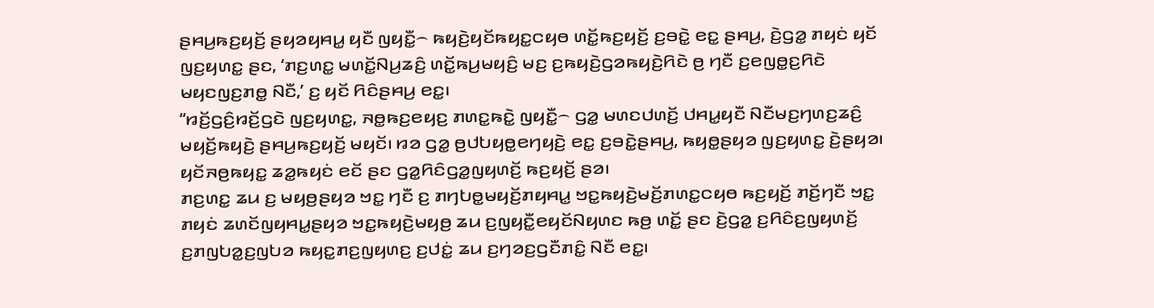ꤔꤌꤣ꤬ꤒꤢ꤬ꤟꤢꤩ꤬ ꤔꤟꤤꤟꤌꤣ꤭ ꤟꤢꤪ ꤜꤟꤢꤪ꤭꤮ ꤒꤟꤢꤧ꤬ꤟꤢꤩꤒꤟꤢ꤭ꤍꤟꤥ ꤛꤢꤩ꤭ꤒꤢ꤬ꤟꤢꤩ꤬ ꤢ꤬ꤋꤢꤧ꤭ ꤕꤢ꤭ ꤔꤌꤣ꤬, ꤢꤧ꤬ꤞꤤ꤭ ꤊꤟꤢꤦ ꤟꤢꤩ ꤜꤢ꤬ꤟꤛꤢ꤭ ꤔꤢ, ‘ꤊꤢ꤬ꤛꤢ꤭ ꤗꤛꤢꤩ꤭ꤡꤣ꤬ꤘꤢꤨ꤬ ꤛꤢꤩ꤭ꤒꤣ꤬ꤗꤟꤢꤨ꤬ ꤗꤢ꤬ ꤢ꤬ꤒꤟꤢꤧ꤬ꤞꤤꤒꤟꤢꤧ꤬ꤖꤢꤧ ꤥ꤬ ꤚꤢꤪ ꤢ꤬ꤕꤜꤥ꤭ꤢ꤬ꤖꤢꤧ ꤗꤟꤢꤜꤢ꤬ꤊꤥ꤭ ꤡꤢꤪ,’ ꤢ꤬ ꤟꤢꤩ ꤖꤢꤨꤔꤌꤣ꤬ ꤕꤢ꤭꤯
“ꤙꤢꤩ꤬ꤞꤢꤨ꤬ꤙꤢꤩ꤬ꤞꤢꤧ ꤜꤢ꤬ꤟꤛꤢ꤭, ꤏꤥ꤭ꤒꤢ꤬ꤕꤟꤢ꤬ ꤊꤛꤢ꤭ꤒꤢꤧ꤭ ꤜꤟꤢꤪ꤭꤮ ꤞꤤ꤭ ꤗꤛꤢꤓꤛꤢꤩ꤬ ꤓꤌꤣ꤭ꤟꤢꤪ ꤡꤢꤪꤗꤢ꤬ꤚꤛꤢ꤬ꤘꤢꤨ꤬ ꤗꤟꤢꤩ꤬ꤒꤟꤢꤧ꤬ ꤔꤌꤣ꤬ꤒꤢ꤬ꤟꤢꤩ꤬ ꤗꤟꤢꤩ꤯ ꤙꤤ ꤞꤤ꤭ ꤥ꤬ꤓꤝꤟꤥ꤭ꤕꤚꤟꤢꤧ꤬ ꤕꤢ꤭ ꤢ꤬ꤋꤢꤧ꤭ꤔꤌꤣ꤬, ꤒꤟꤥ꤭ꤔꤟꤤ ꤜꤢ꤬ꤟꤛꤢ꤭ ꤢꤧ꤬ꤔꤟꤤ꤯ ꤟꤢꤩꤏꤥ꤬ꤒꤟꤢ꤭ ꤘꤤ꤭ꤒꤟꤢꤦ ꤕꤢꤩ ꤔꤢ ꤞꤤ꤭ꤖꤢꤨꤞꤤ꤭ꤜꤟꤛꤢꤩ꤬ ꤒꤢ꤬ꤟꤢꤩ꤬ ꤔꤤ꤯
ꤊꤢ꤬ꤛꤢ꤭ ꤘꤣ ꤢ꤬ ꤗꤟꤥ꤬ꤔꤟꤤ ꤠꤢ꤭ ꤚꤢꤪ ꤢ꤬ ꤊꤚꤝꤥ꤭ꤗꤟꤢꤩ꤬ꤊꤟꤌꤣ꤭ ꤠꤢ꤭ꤒꤟꤢꤧ꤬ꤗꤢꤩ꤬ꤊꤛꤢ꤭ꤍꤟꤥ ꤒꤢ꤬ꤟꤢꤩ꤬ ꤊꤢꤩ꤬ꤚꤢꤪ ꤠꤢ꤭ ꤊꤟꤢꤦ ꤘꤛꤢꤩꤜꤟꤌꤣ꤭ꤔꤟꤤ ꤠꤢ꤭ꤒꤟꤢꤧ꤬ꤗꤟꤥ꤬ ꤘꤣ ꤢ꤬ꤜꤟꤢꤪ꤭ꤕꤟꤢꤩꤡꤟꤛꤢ ꤒꤥ꤬ ꤛꤢꤩ꤭ ꤔꤢ ꤢꤧ꤬ꤞꤤ꤭ ꤢ꤬ꤖꤢꤨꤢ꤬ꤜꤟꤛꤢꤩ꤬ ꤢ꤬ꤊꤜꤝꤤ꤭ꤢ꤬ꤜꤝꤤ ꤒꤟꤢ꤭ꤊꤢ꤬ꤜꤟꤛꤢ꤬ ꤢ꤬ꤓꤢꤦ꤭ ꤘꤣ ꤢ꤬ꤚꤤꤢ꤬ꤞꤢꤪꤊꤢꤨ꤭ ꤡꤢꤪ ꤕꤢ꤭꤯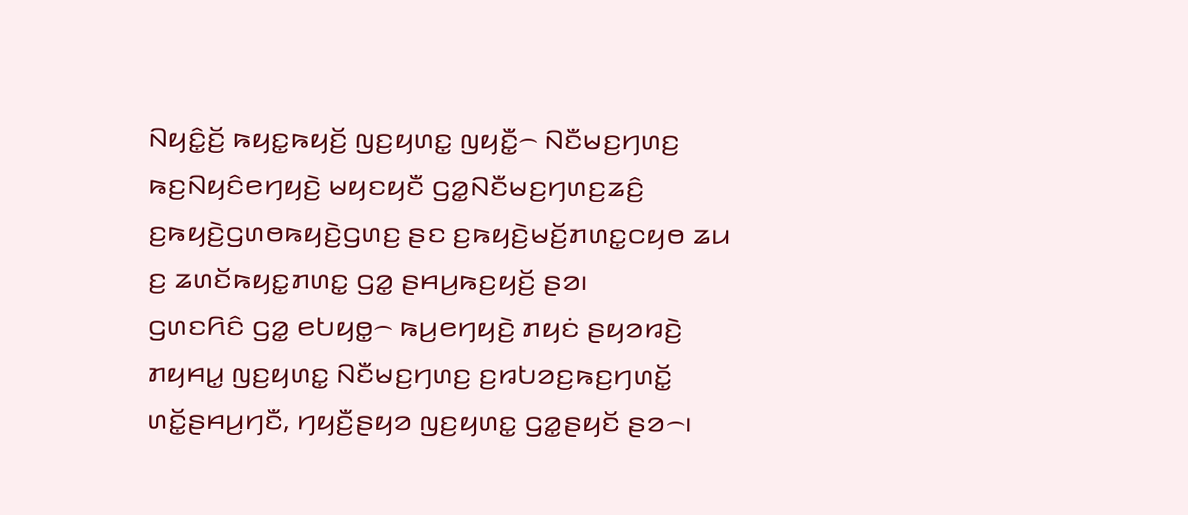ꤡꤟꤢꤨ꤭ꤢꤩ꤬ ꤒꤟꤢ꤭ꤒꤟꤢꤩ꤬ ꤜꤢ꤬ꤟꤛꤢ꤭ ꤜꤟꤢꤪ꤭꤮ ꤡꤢꤪꤗꤢ꤬ꤚꤛꤢ꤬ ꤒꤢ꤬ꤡꤟꤢꤨꤕꤚꤟꤢꤧ꤬ ꤗꤟꤢꤟꤢꤪ ꤞꤤ꤭ꤡꤢꤪꤗꤢ꤬ꤚꤛꤢ꤬ꤘꤢꤨ꤬ ꤢ꤬ꤒꤟꤢꤧ꤬ꤞꤛꤥꤒꤟꤢꤧ꤬ꤞꤛꤢ꤬ ꤔꤢ ꤢ꤬ꤒꤟꤢꤧ꤬ꤗꤢꤩ꤬ꤊꤛꤢ꤭ꤍꤟꤥ ꤘꤣ ꤢ꤬ ꤘꤛꤢꤩꤒꤟꤢ꤭ꤊꤛꤢ꤭ ꤞꤤ꤭ ꤔꤌꤣ꤬ꤒꤢ꤬ꤟꤢꤩ꤬ ꤔꤤ꤯
ꤞꤛꤢꤖꤢꤨ ꤞꤤ꤭ ꤕꤝꤟꤥ꤭꤮ ꤒꤣ꤬ꤕꤚꤟꤢꤧ꤬ ꤊꤟꤢꤦ ꤔꤟꤤꤙꤢꤧ꤬ ꤊꤟꤌꤣ꤭ ꤜꤢ꤬ꤟꤛꤢ꤭ ꤡꤢꤪꤗꤢ꤬ꤚꤛꤢ꤬ ꤢ꤬ꤙꤝꤤꤢ꤬ꤒꤢ꤬ꤚꤛꤢꤩ꤭ ꤛꤢꤩ꤭ꤔꤌꤣ꤬ꤚꤢꤪ, ꤚꤟꤢꤪ꤬ꤔꤟꤤ ꤜꤢ꤬ꤟꤛꤢ꤭ ꤞꤤ꤭ꤔꤟꤢꤩ ꤔꤤ꤮꤯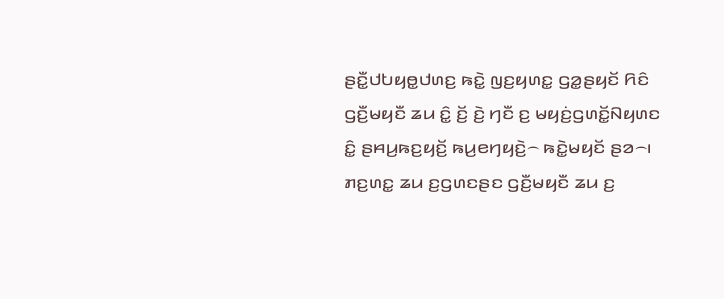ꤔꤢꤪ꤭ꤓꤝꤟꤥ꤭ꤓꤛꤢ꤬ ꤒꤢꤧ꤭ ꤜꤢ꤬ꤟꤛꤢ꤭ ꤞꤤ꤭ꤔꤟꤢꤩ ꤖꤢꤨ ꤞꤢꤪ꤬ꤗꤟꤢꤪ ꤘꤣ ꤢꤨ꤭ ꤢꤩ꤬ ꤢꤧ꤬ ꤚꤢꤪ ꤢ꤬ ꤗꤟꤢꤦ꤬ꤞꤛꤢꤩ꤭ꤡꤟꤛꤢ ꤢꤨ꤭ ꤔꤌꤣ꤬ꤒꤢ꤬ꤟꤢꤩ꤬ ꤒꤣ꤬ꤕꤚꤟꤢꤧ꤬꤮ ꤒꤢꤧ꤭ꤗꤟꤢꤩ ꤔꤤ꤮꤯ ꤊꤢ꤬ꤛꤢ꤭ ꤘꤣ ꤢ꤬ꤞꤛꤢꤔꤢ ꤞꤢꤪ꤬ꤗꤟꤢꤪ ꤘꤣ ꤢ꤬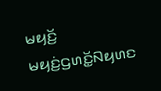ꤗꤟꤢꤩ꤬ ꤗꤟꤢꤦ꤬ꤞꤛꤢꤩ꤭ꤡꤟꤛꤢ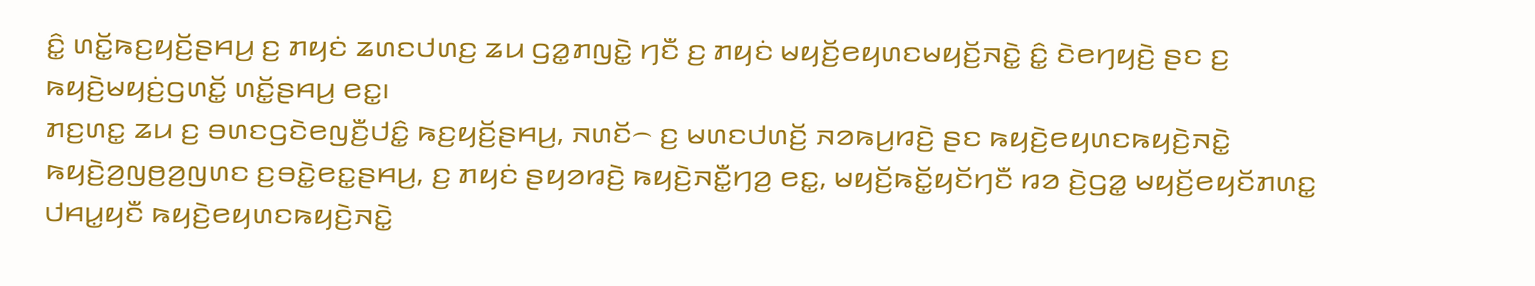ꤢꤨ꤭ ꤛꤢꤩ꤭ꤒꤢ꤬ꤟꤢꤩ꤬ꤔꤌꤣ꤬ ꤢ꤬ ꤊꤟꤢꤦ ꤘꤛꤢꤓꤛꤢ꤬ ꤘꤣ ꤞꤤ꤭ꤊꤜꤢꤧ꤭ ꤚꤢꤪ ꤢ꤬ ꤊꤟꤢꤦ ꤗꤟꤢꤩ꤬ꤕꤟꤛꤢꤗꤟꤢꤩ꤬ꤏꤢꤧ꤭ ꤢꤨ꤭ ꤢꤧꤕꤚꤟꤢꤧ꤬ ꤔꤢ ꤢ꤬ ꤒꤟꤢꤧ꤬ꤗꤟꤢꤦ꤬ꤞꤛꤢꤩ꤭ ꤛꤢꤩ꤭ꤔꤌꤣ꤬ ꤕꤢ꤭꤯
ꤊꤢ꤬ꤛꤢ꤭ ꤘꤣ ꤢ꤬ ꤋꤛꤢꤞꤢꤧꤕꤜꤢꤪ꤬ꤓꤢꤨ꤭ ꤒꤢ꤬ꤟꤢꤩ꤬ꤔꤌꤣ꤬, ꤏꤛꤢꤩ꤮ ꤢ꤬ ꤗꤛꤢꤓꤛꤢꤩ꤬ ꤏꤤꤒꤣ꤬ꤙꤢꤧ꤬ ꤔꤢ ꤒꤟꤢꤧ꤬ꤕꤟꤛꤢꤒꤟꤢꤧ꤬ꤏꤢꤧ꤭ ꤒꤟꤢꤧ꤬ꤤ꤬ꤜꤥ꤬ꤤ꤬ꤜꤛꤢ ꤢ꤬ꤋꤢꤧ꤭ꤕꤢ꤭ꤔꤌꤣ꤬, ꤢ꤬ ꤊꤟꤢꤦ ꤔꤟꤤꤙꤢꤧ꤬ ꤒꤟꤢꤧ꤬ꤏꤢꤪ꤭ꤚꤤ꤬ ꤕꤢ꤭, ꤗꤟꤢꤩ꤬ꤒꤢꤩ꤭ꤟꤢꤩꤚꤢꤪ ꤙꤤ ꤢꤧ꤬ꤞꤤ꤭ ꤗꤟꤢꤩ꤬ꤕꤟꤢꤩꤊꤛꤢ꤭ ꤓꤌꤣ꤭ꤟꤢꤪ ꤒꤟꤢꤧ꤬ꤕꤟꤛꤢꤒꤟꤢꤧ꤬ꤏꤢꤧ꤭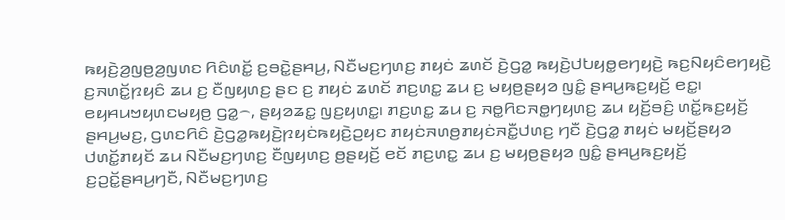ꤒꤟꤢꤧ꤬ꤤ꤬ꤜꤥ꤬ꤤ꤬ꤜꤛꤢ ꤖꤢꤨꤛꤢꤩ꤭ ꤢ꤬ꤋꤢꤧ꤭ꤔꤌꤣ꤬, ꤡꤢꤪꤗꤢ꤬ꤚꤛꤢ꤬ ꤊꤟꤢꤦ ꤘꤛꤢꤩ ꤢꤧ꤬ꤞꤤ꤭ ꤒꤟꤢꤧ꤬ꤓꤝꤟꤥ꤭ꤕꤚꤟꤢꤧ꤬ ꤒꤢ꤬ꤡꤟꤢꤨꤕꤚꤟꤢꤧ꤬ ꤢ꤬ꤏꤛꤢꤩ꤭ꤐꤟꤢꤨ ꤘꤣ ꤢ꤬ ꤢꤪꤜꤟꤛꤢ꤬ ꤔꤢ ꤢ꤬ ꤊꤟꤢꤦ ꤘꤛꤢꤩ ꤊꤢ꤬ꤛꤢ꤭ ꤘꤣ ꤢ꤬ ꤗꤟꤥ꤬ꤔꤟꤤ ꤜꤢꤨ꤭ ꤔꤌꤣ꤬ꤒꤢ꤬ꤟꤢꤩ꤬ ꤕꤢ꤭꤯
ꤕꤟꤌꤣꤠꤟꤛꤢꤗꤟꤥ꤬ ꤞꤤ꤭꤮, ꤔꤟꤤꤘꤢ꤭ ꤜꤢ꤬ꤟꤛꤢ꤭꤯ ꤊꤢ꤬ꤛꤢ꤭ ꤘꤣ ꤢ꤬ ꤏꤥ꤭ꤖꤢꤏꤥ꤭ꤚꤟꤛꤢ꤬ ꤘꤣ ꤟꤢꤩ꤬ꤋꤢꤨ꤬ ꤛꤢꤩ꤭ꤒꤢ꤬ꤟꤢꤩ꤬ ꤔꤌꤣ꤬ꤗꤢ꤬, ꤞꤛꤢꤖꤢꤨ ꤢꤧ꤬ꤞꤤ꤭ꤒꤟꤢꤧ꤬ꤐꤟꤢꤦꤒꤟꤢꤧ꤬ꤑꤟꤢ ꤊꤟꤢꤦꤏꤛꤥ꤬ꤊꤟꤢꤦꤏꤢꤪ꤭ꤓꤛꤢ꤬ ꤚꤢꤪ ꤢꤧ꤬ꤞꤤ꤭ ꤊꤟꤢꤦ ꤗꤟꤢꤩ꤬ꤔꤟꤤ ꤓꤛꤢꤩ꤭ꤊꤟꤢꤩ ꤘꤣ ꤡꤢꤪꤗꤢ꤬ꤚꤛꤢ꤬ ꤢꤪꤜꤟꤛꤢ꤬ ꤥ꤬ꤔꤟꤢꤩ꤬ ꤕꤢꤩ ꤊꤢ꤬ꤛꤢ꤭ ꤘꤣ ꤢ꤬ ꤗꤟꤥ꤬ꤔꤟꤤ ꤜꤢꤨ꤭ ꤔꤌꤣ꤬ꤒꤢ꤬ꤟꤢꤩ꤬ ꤢ꤬ꤑꤢꤩ꤭ꤔꤌꤣ꤬ꤚꤢꤪ, ꤡꤢꤪꤗꤢ꤬ꤚꤛꤢ꤬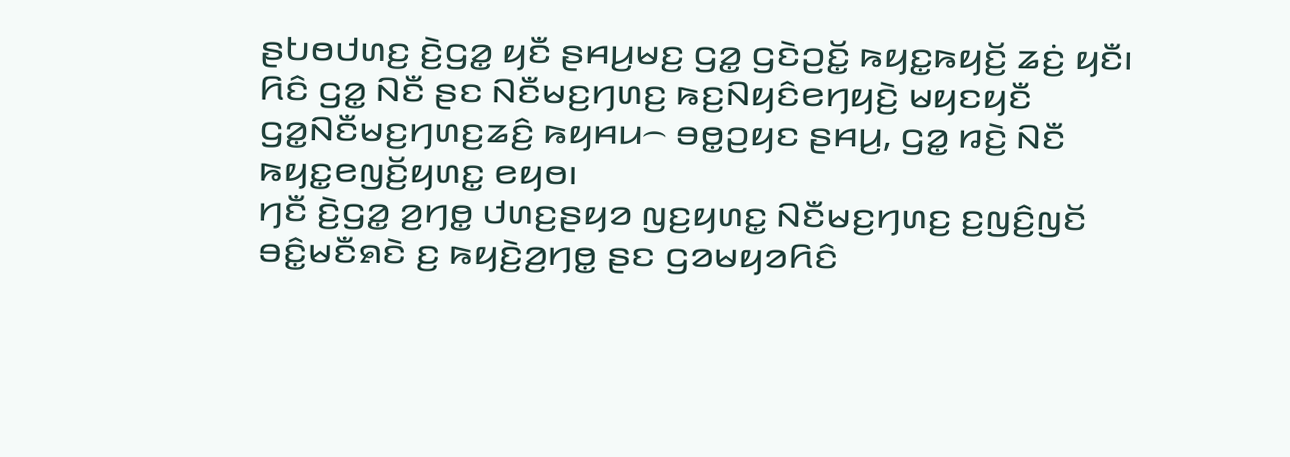ꤔꤝꤥꤓꤛꤢ꤬ ꤢꤧ꤬ꤞꤤ꤭ ꤟꤢꤪ ꤔꤌꤣ꤬ꤗꤢ꤬ ꤞꤤ꤭ ꤞꤢꤧꤑꤢꤩ꤭ ꤒꤟꤢ꤭ꤒꤟꤢꤩ꤬ ꤘꤢꤦ꤬ ꤟꤢꤪ꤯
ꤖꤢꤨ ꤞꤤ꤭ ꤡꤢꤪ ꤔꤢ ꤡꤢꤪꤗꤢ꤬ꤚꤛꤢ꤬ ꤒꤢ꤬ꤡꤟꤢꤨꤕꤚꤟꤢꤧ꤬ ꤗꤟꤢꤟꤢꤪ ꤞꤤ꤭ꤡꤢꤪꤗꤢ꤬ꤚꤛꤢ꤬ꤘꤢꤨ꤬ ꤒꤟꤌꤣ꤮ ꤋꤥ꤭ꤑꤟꤢ ꤔꤌꤣ꤬, ꤞꤤ꤭ ꤙꤢꤧ꤬ ꤡꤢꤪ ꤒꤟꤢ꤭ꤕꤜꤢꤩ꤬ꤟꤛꤢ꤭ ꤕꤟꤥ꤯
ꤚꤢꤪ ꤢꤧ꤬ꤞꤤ꤭ ꤤ꤬ꤚꤥ꤭ ꤓꤛꤢ꤬ꤔꤟꤤ ꤜꤢ꤬ꤟꤛꤢ꤭ ꤡꤢꤪꤗꤢ꤬ꤚꤛꤢ꤬ ꤢ꤬ꤜꤢꤨ꤬ꤜꤢꤩ ꤋꤢꤨ꤭ꤗꤢꤪꤎꤢꤧ ꤢ꤬ ꤒꤟꤢꤧ꤬ꤤ꤬ꤚꤥ꤭ ꤔꤢ ꤞꤤꤗꤟꤤꤖꤢꤨ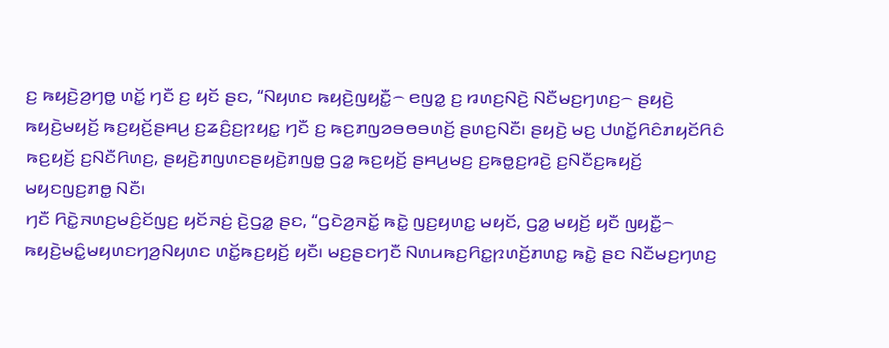ꤢ꤬ ꤒꤟꤢꤧ꤬ꤤ꤬ꤚꤥ꤭ ꤛꤢꤩ꤭ ꤚꤢꤪ ꤢ꤬ ꤟꤢꤩ ꤔꤢ, “ꤡꤟꤛꤢ ꤒꤟꤢꤧ꤬ꤜꤟꤢꤪ꤭꤮ ꤕꤜꤤ꤭ ꤢ꤬ ꤙꤛꤢ꤬ꤡꤢꤧ꤬ ꤡꤢꤪꤗꤢ꤬ꤚꤛꤢ꤬꤮ ꤔꤟꤢꤧ꤬ ꤒꤟꤢꤧ꤬ꤗꤟꤢꤩ꤬ ꤒꤢ꤬ꤟꤢꤩ꤬ꤔꤌꤣ꤬ ꤢ꤬ꤘꤢꤨ꤬ꤢ꤬ꤐꤟꤢ꤭ ꤚꤢꤪ ꤢ꤬ ꤒꤢ꤬ꤊꤜꤤꤋꤥꤋꤛꤢꤩ꤬ ꤔꤛꤢ꤬ꤡꤢꤪ꤯ ꤔꤟꤢꤧ꤬ ꤗꤢ꤬ ꤓꤛꤢꤩ꤭ꤖꤢꤨꤊꤟꤢꤩꤖꤢꤨ ꤒꤢ꤬ꤟꤢꤩ꤬ ꤢ꤬ꤡꤢꤪꤖꤛꤢ꤬, ꤔꤟꤢꤧ꤬ꤊꤜꤛꤢꤔꤟꤢꤧ꤬ꤊꤜꤥ꤭ ꤞꤤ꤭ ꤒꤢ꤬ꤟꤢꤩ꤬ ꤔꤌꤣ꤬ꤗꤢ꤬ ꤢ꤬ꤒꤥ꤭ꤢ꤬ꤙꤢꤧ꤬ ꤢ꤬ꤡꤢꤪꤢ꤬ꤒꤟꤢꤩ꤬ ꤗꤟꤢꤜꤢ꤬ꤊꤥ꤭ ꤡꤢꤪ꤯
ꤚꤢꤪ ꤖꤢꤧ꤭ꤏꤛꤢ꤬ꤗꤢꤨ꤬ꤢꤩꤜꤢ꤬ ꤟꤢꤩꤏꤢꤦ꤬ ꤢꤧ꤬ꤞꤤ꤭ ꤔꤢ, “ꤞꤢꤧꤤ꤬ꤏꤢꤩ꤭ ꤒꤢꤧ꤭ ꤜꤢ꤬ꤟꤛꤢ꤭ ꤗꤟꤢꤩ, ꤞꤤ꤭ ꤗꤟꤢꤩ꤬ ꤟꤢꤪ ꤜꤟꤢꤪ꤭꤮ ꤒꤟꤢꤧ꤬ꤗꤢꤨ꤭ꤗꤟꤛꤢꤚꤤ꤬ꤡꤟꤛꤢ ꤛꤢꤩ꤭ꤒꤢ꤬ꤟꤢꤩ꤬ ꤟꤢꤪ꤯ ꤗꤢ꤬ꤔꤢꤚꤢꤪ ꤡꤛꤣꤒꤢ꤬ꤖꤢ꤭ꤐꤛꤢꤩ꤬ꤊꤛꤢ꤭ ꤒꤢꤧ꤭ ꤔꤢ ꤡꤢꤪꤗꤢ꤬ꤚꤛꤢ꤬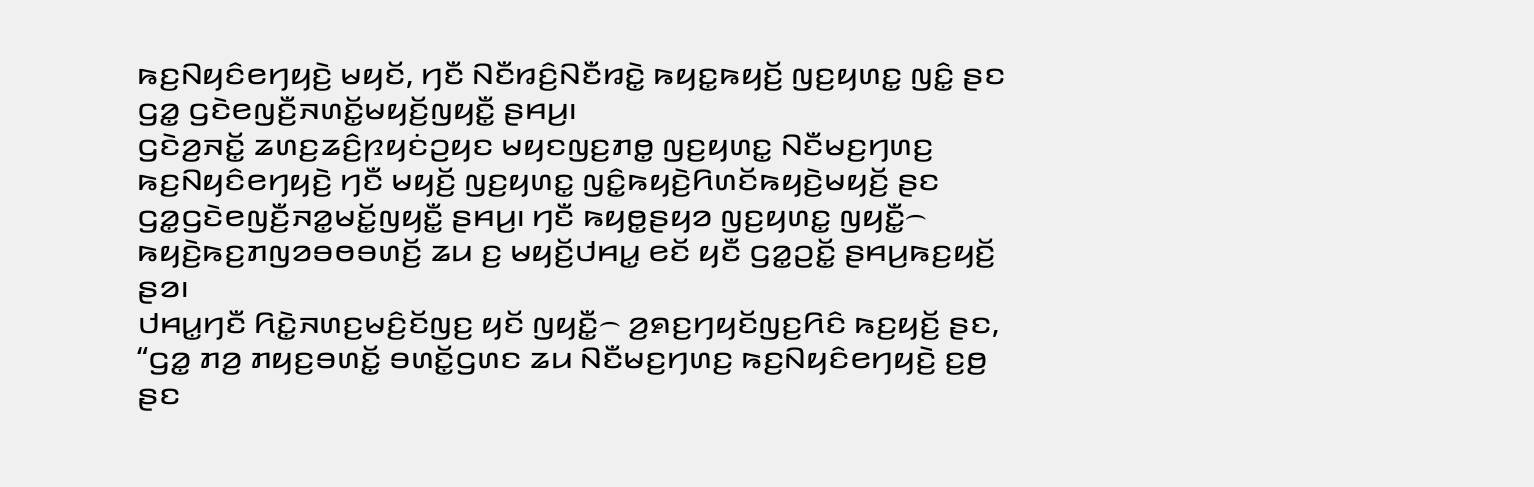ꤒꤢ꤬ꤡꤟꤢꤨꤕꤚꤟꤢꤧ꤬ ꤗꤟꤢꤩ, ꤚꤢꤪ ꤡꤢꤪꤙꤢꤨ꤬ꤡꤢꤪꤙꤢꤧ꤭ ꤒꤟꤢ꤭ꤒꤟꤢꤩ꤬ ꤜꤢ꤬ꤟꤛꤢ꤭ ꤜꤢꤨ꤭ ꤔꤢ ꤞꤤ꤭ ꤞꤢꤧꤕꤜꤢꤪ꤬ꤏꤛꤢꤩ꤭ꤗꤟꤢꤩ꤬ꤜꤟꤢꤪ꤭ ꤔꤌꤣ꤬꤯
ꤞꤢꤧꤤ꤬ꤏꤢꤩ꤭ ꤘꤛꤢ꤬ꤘꤢꤨ꤬ꤐꤟꤢꤦꤑꤟꤢ ꤗꤟꤢꤜꤢ꤬ꤊꤥ꤭ ꤜꤢ꤬ꤟꤛꤢ꤭ ꤡꤢꤪꤗꤢ꤬ꤚꤛꤢ꤬ ꤒꤢ꤬ꤡꤟꤢꤨꤕꤚꤟꤢꤧ꤬ ꤚꤢꤪ ꤗꤟꤢꤩ꤬ ꤜꤢ꤬ꤟꤛꤢ꤭ ꤜꤢꤨ꤭ꤒꤟꤢꤧ꤬ꤖꤛꤢꤩꤒꤟꤢꤧ꤬ꤗꤟꤢꤩ꤬ ꤔꤢ ꤞꤤ꤭ꤞꤢꤧꤕꤜꤢꤪ꤬ꤏꤤ꤭ꤗꤢꤩ꤭ꤜꤟꤢꤪ꤭ ꤔꤌꤣ꤬꤯ ꤚꤢꤪ ꤒꤟꤥ꤭ꤔꤟꤤ ꤜꤢ꤬ꤟꤛꤢ꤭ ꤜꤟꤢꤪ꤭꤮ ꤒꤟꤢꤧ꤬ꤒꤢ꤬ꤊꤜꤤꤋꤥꤋꤛꤢꤩ꤬ ꤘꤣ ꤢ꤬ ꤗꤟꤢꤩ꤬ꤓꤌꤣ꤭ ꤕꤢꤩ ꤟꤢꤪ ꤞꤤ꤭ꤑꤢꤩ꤭ ꤔꤌꤣ꤬ꤒꤢ꤬ꤟꤢꤩ꤬ ꤔꤤ꤯
ꤓꤌꤣ꤭ꤚꤢꤪ ꤖꤢꤧ꤭ꤏꤛꤢ꤬ꤗꤢꤨ꤬ꤢꤩꤜꤢ꤬ ꤟꤢꤩ ꤜꤟꤢꤪ꤭꤮ ꤤ꤬ꤎꤢ꤬ꤚꤟꤢꤩꤜꤢ꤬ꤖꤢꤨ ꤒꤢ꤬ꤟꤢꤩ꤬ ꤔꤢ, “ꤞꤤ꤭ ꤊꤤ꤬ ꤊꤟꤢ꤬ꤋꤛꤢꤩ꤭ ꤋꤛꤢꤩ꤭ꤞꤛꤢ ꤘꤣ ꤡꤢꤪꤗꤢ꤬ꤚꤛꤢ꤬ ꤒꤢ꤬ꤡꤟꤢꤨꤕꤚꤟꤢꤧ꤬ ꤢ꤬ꤥ꤬ ꤔꤢ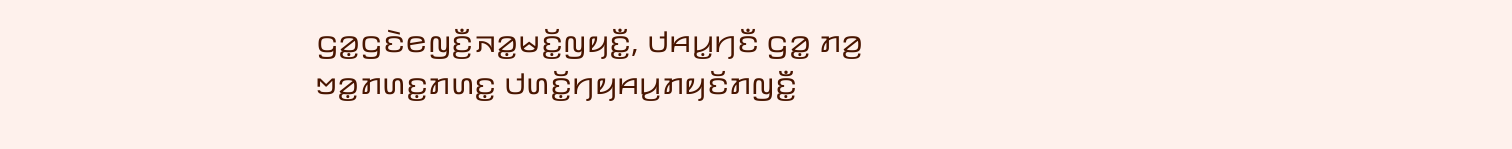ꤞꤤ꤭ꤞꤢꤧꤕꤜꤢꤪ꤬ꤏꤤ꤭ꤗꤢꤩ꤭ꤜꤟꤢꤪ꤭, ꤓꤌꤣ꤭ꤚꤢꤪ ꤞꤤ꤭ ꤊꤤ꤬ ꤠꤤ꤭ꤊꤛꤢ꤭ꤊꤛꤢ꤭ ꤓꤛꤢꤩ꤭ꤚꤟꤌꤣ꤬ꤊꤟꤢꤩꤊꤜꤢꤪ꤭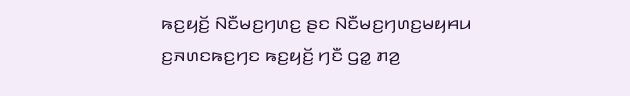ꤒꤢ꤬ꤟꤢꤩ꤬ ꤡꤢꤪꤗꤢ꤬ꤚꤛꤢ꤬ ꤔꤢ ꤡꤢꤪꤗꤢ꤬ꤚꤛꤢ꤬ꤗꤟꤌꤣ ꤢ꤬ꤏꤛꤢꤒꤢ꤬ꤚꤢ ꤒꤢ꤬ꤟꤢꤩ꤬ ꤚꤢꤪ ꤞꤤ꤭ ꤊꤤ꤬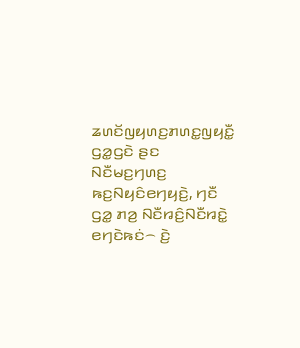ꤘꤛꤢꤩꤜꤟꤛꤢ꤬ꤊꤛꤢ꤭ꤜꤟꤢꤪ꤭ ꤞꤤ꤭ꤞꤢꤧ ꤔꤢ ꤡꤢꤪꤗꤢ꤬ꤚꤛꤢ꤬ ꤒꤢ꤬ꤡꤟꤢꤨꤕꤚꤟꤢꤧ꤬, ꤚꤢꤪ ꤞꤤ꤭ ꤊꤤ꤬ ꤡꤢꤪꤙꤢꤨ꤬ꤡꤢꤪꤙꤢꤧ꤭ ꤕꤚꤢꤧꤒꤢꤦ꤮ ꤢꤧ꤬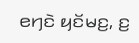ꤕꤚꤢꤧ ꤟꤢꤩꤗꤢ꤬, ꤢ꤬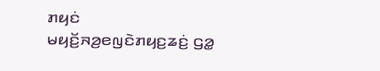ꤊꤟꤢꤦ ꤗꤟꤢꤩ꤬ꤏꤤ꤬ꤕꤜꤢꤧꤊꤟꤢ꤬ꤘꤢꤦ꤬ ꤞꤤ꤭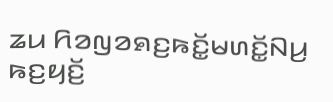ꤘꤣ ꤖꤤꤜꤤꤎꤢ꤬ꤒꤢꤩ꤭ꤗꤛꤢꤩ꤭ꤡꤣ꤬ ꤒꤢ꤬ꤟꤢꤩ꤬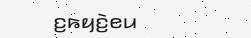ꤢ꤬ꤒꤟꤢꤧ꤬ꤕꤣ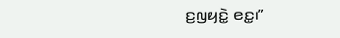ꤢ꤬ꤜꤟꤢꤧ꤭ ꤕꤢ꤭꤯”